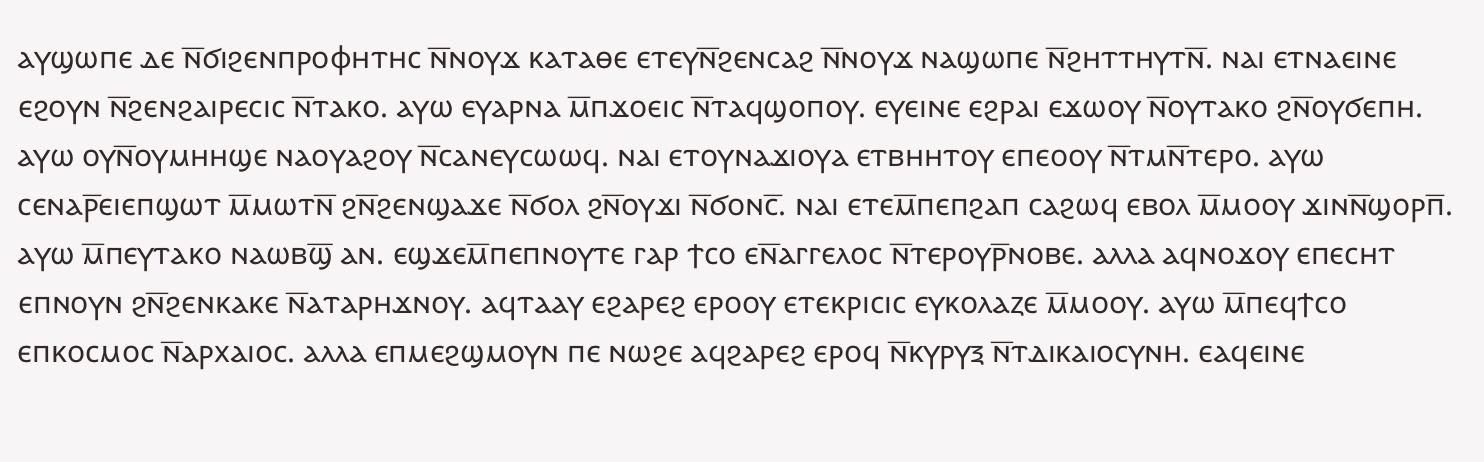ⲁⲩϣⲱⲡⲉ ⲇⲉ ⲛ̅ϭⲓϩⲉⲛⲡⲣⲟⲫⲏⲧⲏⲥ ⲛ̅ⲛⲟⲩϫ ⲕⲁⲧⲁⲑⲉ ⲉⲧⲉⲩⲛ̅ϩⲉⲛⲥⲁϩ ⲛ̅ⲛⲟⲩϫ ⲛⲁϣⲱⲡⲉ ⲛ̅ϩⲏⲧⲧⲏⲩⲧⲛ̅. ⲛⲁⲓ ⲉⲧⲛⲁⲉⲓⲛⲉ ⲉϩⲟⲩⲛ ⲛ̅ϩⲉⲛϩⲁⲓⲣⲉⲥⲓⲥ ⲛ̅ⲧⲁⲕⲟ. ⲁⲩⲱ ⲉⲩⲁⲣⲛⲁ ⲙ̅ⲡϫⲟⲉⲓⲥ ⲛ̅ⲧⲁϥϣⲟⲡⲟⲩ. ⲉⲩⲉⲓⲛⲉ ⲉϩⲣⲁⲓ ⲉϫⲱⲟⲩ ⲛ̅ⲟⲩⲧⲁⲕⲟ ϩⲛ̅ⲟⲩϭⲉⲡⲏ. ⲁⲩⲱ ⲟⲩⲛ̅ⲟⲩⲙⲏⲏϣⲉ ⲛⲁⲟⲩⲁϩⲟⲩ ⲛ̅ⲥⲁⲛⲉⲩⲥⲱⲱϥ. ⲛⲁⲓ ⲉⲧⲟⲩⲛⲁϫⲓⲟⲩⲁ ⲉⲧⲃⲏⲏⲧⲟⲩ ⲉⲡⲉⲟⲟⲩ ⲛ̅ⲧⲙⲛ̅ⲧⲉⲣⲟ. ⲁⲩⲱ ⲥⲉⲛⲁⲣ̅ⲉⲓⲉⲡϣⲱⲧ ⲙ̅ⲙⲱⲧⲛ̅ ϩⲛ̅ϩⲉⲛϣⲁϫⲉ ⲛ̅ϭⲟⲗ ϩⲛ̅ⲟⲩϫⲓ ⲛ̅ϭⲟⲛⲥ̅. ⲛⲁⲓ ⲉⲧⲉⲙ̅ⲡⲉⲡϩⲁⲡ ⲥⲁϩⲱϥ ⲉⲃⲟⲗ ⲙ̅ⲙⲟⲟⲩ ϫⲓⲛⲛ̅ϣⲟⲣⲡ̅. ⲁⲩⲱ ⲙ̅ⲡⲉⲩⲧⲁⲕⲟ ⲛⲁⲱⲃϣ̅ ⲁⲛ. ⲉϣϫⲉⲙ̅ⲡⲉⲡⲛⲟⲩⲧⲉ ⲅⲁⲣ ϯⲥⲟ ⲉⲛ̅ⲁⲅⲅⲉⲗⲟⲥ ⲛ̅ⲧⲉⲣⲟⲩⲣ̅ⲛⲟⲃⲉ. ⲁⲗⲗⲁ ⲁϥⲛⲟϫⲟⲩ ⲉⲡⲉⲥⲏⲧ ⲉⲡⲛⲟⲩⲛ ϩⲛ̅ϩⲉⲛⲕⲁⲕⲉ ⲛ̅ⲁⲧⲁⲣⲏϫⲛⲟⲩ. ⲁϥⲧⲁⲁⲩ ⲉϩⲁⲣⲉϩ ⲉⲣⲟⲟⲩ ⲉⲧⲉⲕⲣⲓⲥⲓⲥ ⲉⲩⲕⲟⲗⲁⲍⲉ ⲙ̅ⲙⲟⲟⲩ. ⲁⲩⲱ ⲙ̅ⲡⲉϥϯⲥⲟ ⲉⲡⲕⲟⲥⲙⲟⲥ ⲛ̅ⲁⲣⲭⲁⲓⲟⲥ. ⲁⲗⲗⲁ ⲉⲡⲙⲉϩϣⲙⲟⲩⲛ ⲡⲉ ⲛⲱϩⲉ ⲁϥϩⲁⲣⲉϩ ⲉⲣⲟϥ ⲛ̅ⲕⲩⲣⲩⲝ ⲛ̅ⲧⲇⲓⲕⲁⲓⲟⲥⲩⲛⲏ. ⲉⲁϥⲉⲓⲛⲉ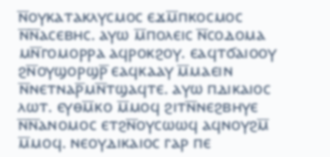ⲛ̅ⲟⲩⲕⲁⲧⲁⲕⲗⲩⲥⲙⲟⲥ ⲉϫⲙ̅ⲡⲕⲟⲥⲙⲟⲥ ⲛ̅ⲛ̅ⲁⲥⲉⲃⲏⲥ. ⲁⲩⲱ ⲙ̅ⲡⲟⲗⲉⲓⲥ ⲛ̅ⲥⲟⲇⲟⲙⲁ ⲙⲛ̅ⲅⲟⲙⲟⲣⲣⲁ ⲁϥⲣⲟⲕϩⲟⲩ. ⲉⲁϥⲧϭⲁⲓⲟⲟⲩ ϩⲛ̅ⲟⲩϣⲟⲣϣⲣ̅ ⲉⲁϥⲕⲁⲁⲩ ⲙ̅ⲙⲁⲉⲓⲛ ⲛ̅ⲛⲉⲧⲛⲁⲣ̅ⲙⲛ̅ⲧϣⲁϥⲧⲉ. ⲁⲩⲱ ⲡⲇⲓⲕⲁⲓⲟⲥ ⲗⲱⲧ. ⲉⲩⲑⲙ̅ⲕⲟ ⲙ̅ⲙⲟϥ ϩⲓⲧⲛ̅ⲛⲉϩⲃⲏⲩⲉ ⲛ̅ⲛ̅ⲁⲛⲟⲙⲟⲥ ⲉⲧϩⲛ̅ⲟⲩⲥⲱⲱϥ ⲁϥⲛⲟⲩϩⲙ̅ ⲙ̅ⲙⲟϥ. ⲛⲉⲟⲩⲇⲓⲕⲁⲓⲟⲥ ⲅⲁⲣ ⲡⲉ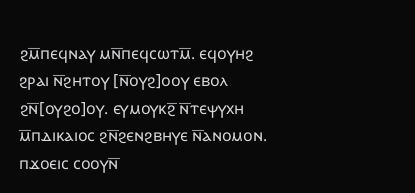ϩⲙ̅ⲡⲉϥⲛⲁⲩ ⲙⲛ̅ⲡⲉϥⲥⲱⲧⲙ̅. ⲉϥⲟⲩⲏϩ ϩⲣⲁⲓ ⲛ̅ϩⲏⲧⲟⲩ [ⲛ̅ⲟⲩϩ]ⲟⲟⲩ ⲉⲃⲟⲗ ϩⲛ̅[ⲟⲩϩⲟ]ⲟⲩ. ⲉⲩⲙⲟⲩⲕϩ̅ ⲛ̅ⲧⲉⲯⲩⲭⲏ ⲙ̅ⲡⲇⲓⲕⲁⲓⲟⲥ ϩⲛ̅ϩⲉⲛϩⲃⲏⲩⲉ ⲛ̅ⲁⲛⲟⲙⲟⲛ. ⲡϫⲟⲉⲓⲥ ⲥⲟⲟⲩⲛ̅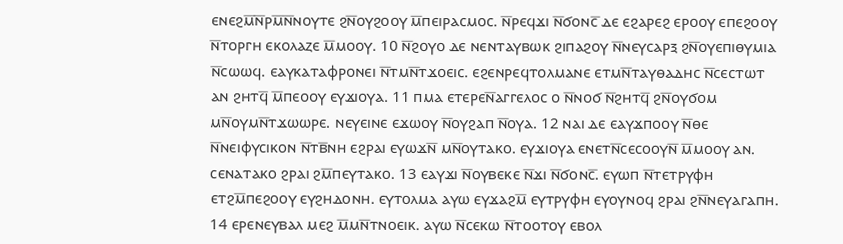ⲉⲛⲉϩⲙ̅ⲛ̅ⲣⲙ̅ⲛ̅ⲛⲟⲩⲧⲉ ϩⲛ̅ⲟⲩϩⲟⲟⲩ ⲙ̅ⲡⲉⲓⲣⲁⲥⲙⲟⲥ. ⲛ̅ⲣⲉϥϫⲓ ⲛ̅ϭⲟⲛⲥ̅ ⲇⲉ ⲉϩⲁⲣⲉϩ ⲉⲣⲟⲟⲩ ⲉⲡⲉϩⲟⲟⲩ ⲛ̅ⲧⲟⲣⲅⲏ ⲉⲕⲟⲗⲁⲍⲉ ⲙ̅ⲙⲟⲟⲩ. 10 ⲛ̅ϩⲟⲩⲟ ⲇⲉ ⲛⲉⲛⲧⲁⲩⲃⲱⲕ ϩⲓⲡⲁϩⲟⲩ ⲛ̅ⲛⲉⲩⲥⲁⲣⲝ ϩⲛ̅ⲟⲩⲉⲡⲓⲑⲩⲙⲓⲁ ⲛ̅ⲥⲱⲱϥ. ⲉⲁⲩⲕⲁⲧⲁⲫⲣⲟⲛⲉⲓ ⲛ̅ⲧⲙⲛ̅ⲧϫⲟⲉⲓⲥ. ⲉϩⲉⲛⲣⲉϥⲧⲟⲗⲙⲁⲛⲉ ⲉⲧⲙⲛ̅ⲧⲁⲩⲑⲁⲇⲏⲥ ⲛ̅ⲥⲉⲥⲧⲱⲧ ⲁⲛ ϩⲏⲧϥ̅ ⲙ̅ⲡⲉⲟⲟⲩ ⲉⲩϫⲓⲟⲩⲁ. 11 ⲡⲙⲁ ⲉⲧⲉⲣⲉⲛ̅ⲁⲅⲅⲉⲗⲟⲥ ⲟ ⲛ̅ⲛⲟϭ ⲛ̅ϩⲏⲧϥ̅ ϩⲛ̅ⲟⲩϭⲟⲙ ⲙⲛ̅ⲟⲩⲙⲛ̅ⲧϫⲱⲱⲣⲉ. ⲛⲉⲩⲉⲓⲛⲉ ⲉϫⲱⲟⲩ ⲛ̅ⲟⲩϩⲁⲡ ⲛ̅ⲟⲩⲁ. 12 ⲛⲁⲓ ⲇⲉ ⲉⲁⲩϫⲡⲟⲟⲩ ⲛ̅ⲑⲉ ⲛ̅ⲛⲉⲓⲫⲩⲥⲓⲕⲟⲛ ⲛ̅ⲧⲃ̅ⲛⲏ ⲉϩⲣⲁⲓ ⲉⲩⲱϫⲛ̅ ⲙⲛ̅ⲟⲩⲧⲁⲕⲟ. ⲉⲩϫⲓⲟⲩⲁ ⲉⲛⲉⲧⲛ̅ⲥⲉⲥⲟⲟⲩⲛ̅ ⲙ̅ⲙⲟⲟⲩ ⲁⲛ. ⲥⲉⲛⲁⲧⲁⲕⲟ ϩⲣⲁⲓ ϩⲙ̅ⲡⲉⲩⲧⲁⲕⲟ. 13 ⲉⲁⲩϫⲓ ⲛ̅ⲟⲩⲃⲉⲕⲉ ⲛ̅ϫⲓ ⲛ̅ϭⲟⲛⲥ̅. ⲉⲩⲱⲡ ⲛ̅ⲧⲉⲧⲣⲩⲫⲏ ⲉⲧϩⲙ̅ⲡⲉϩⲟⲟⲩ ⲉⲩϩⲏⲇⲟⲛⲏ. ⲉⲩⲧⲟⲗⲙⲁ ⲁⲩⲱ ⲉⲩϫⲁϩⲙ̅ ⲉⲩⲧⲣⲩⲫⲏ ⲉⲩⲟⲩⲛⲟϥ ϩⲣⲁⲓ ϩⲛ̅ⲛⲉⲩⲁⲅⲁⲡⲏ. 14 ⲉⲣⲉⲛⲉⲩⲃⲁⲗ ⲙⲉϩ ⲙ̅ⲙⲛ̅ⲧⲛⲟⲉⲓⲕ. ⲁⲩⲱ ⲛ̅ⲥⲉⲕⲱ ⲛ̅ⲧⲟⲟⲧⲟⲩ ⲉⲃⲟⲗ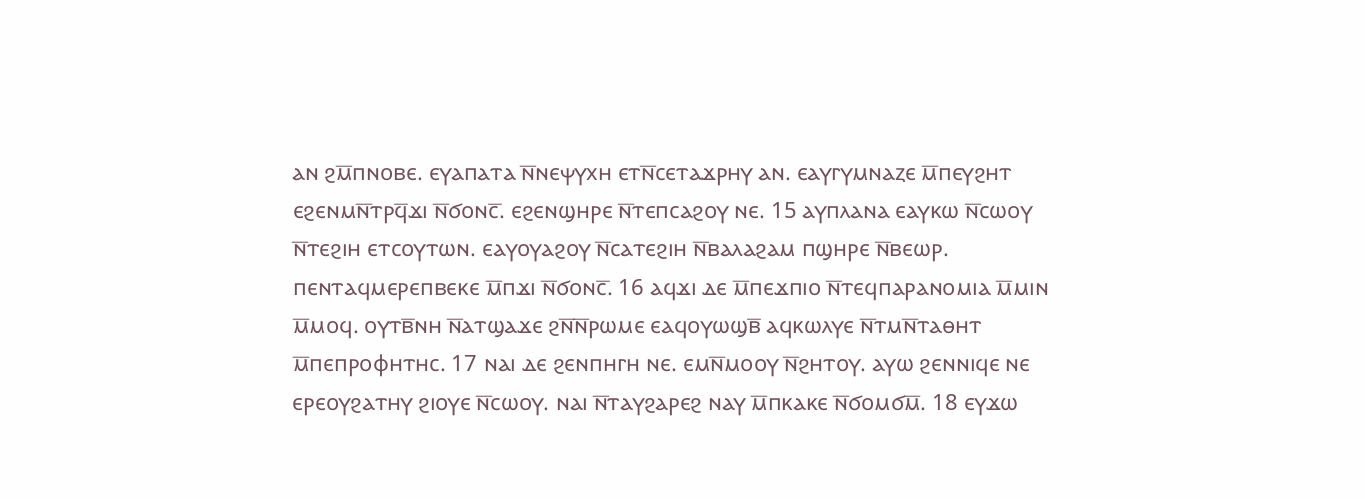ⲁⲛ ϩⲙ̅ⲡⲛⲟⲃⲉ. ⲉⲩⲁⲡⲁⲧⲁ ⲛ̅ⲛⲉⲯⲩⲭⲏ ⲉⲧⲛ̅ⲥⲉⲧⲁϫⲣⲏⲩ ⲁⲛ. ⲉⲁⲩⲅⲩⲙⲛⲁⲍⲉ ⲙ̅ⲡⲉⲩϩⲏⲧ ⲉϩⲉⲛⲙⲛ̅ⲧⲣϥ̅ϫⲓ ⲛ̅ϭⲟⲛⲥ̅. ⲉϩⲉⲛϣⲏⲣⲉ ⲛ̅ⲧⲉⲡⲥⲁϩⲟⲩ ⲛⲉ. 15 ⲁⲩⲡⲗⲁⲛⲁ ⲉⲁⲩⲕⲱ ⲛ̅ⲥⲱⲟⲩ ⲛ̅ⲧⲉϩⲓⲏ ⲉⲧⲥⲟⲩⲧⲱⲛ. ⲉⲁⲩⲟⲩⲁϩⲟⲩ ⲛ̅ⲥⲁⲧⲉϩⲓⲏ ⲛ̅ⲃⲁⲗⲁϩⲁⲙ ⲡϣⲏⲣⲉ ⲛ̅ⲃⲉⲱⲣ. ⲡⲉⲛⲧⲁϥⲙⲉⲣⲉⲡⲃⲉⲕⲉ ⲙ̅ⲡϫⲓ ⲛ̅ϭⲟⲛⲥ̅. 16 ⲁϥϫⲓ ⲇⲉ ⲙ̅ⲡⲉϫⲡⲓⲟ ⲛ̅ⲧⲉϥⲡⲁⲣⲁⲛⲟⲙⲓⲁ ⲙ̅ⲙⲓⲛ ⲙ̅ⲙⲟϥ. ⲟⲩⲧⲃ̅ⲛⲏ ⲛ̅ⲁⲧϣⲁϫⲉ ϩⲛ̅ⲛ̅ⲣⲱⲙⲉ ⲉⲁϥⲟⲩⲱϣⲃ̅ ⲁϥⲕⲱⲗⲩⲉ ⲛ̅ⲧⲙⲛ̅ⲧⲁⲑⲏⲧ ⲙ̅ⲡⲉⲡⲣⲟⲫⲏⲧⲏⲥ. 17 ⲛⲁⲓ ⲇⲉ ϩⲉⲛⲡⲏⲅⲏ ⲛⲉ. ⲉⲙⲛ̅ⲙⲟⲟⲩ ⲛ̅ϩⲏⲧⲟⲩ. ⲁⲩⲱ ϩⲉⲛⲛⲓϥⲉ ⲛⲉ ⲉⲣⲉⲟⲩϩⲁⲧⲏⲩ ϩⲓⲟⲩⲉ ⲛ̅ⲥⲱⲟⲩ. ⲛⲁⲓ ⲛ̅ⲧⲁⲩϩⲁⲣⲉϩ ⲛⲁⲩ ⲙ̅ⲡⲕⲁⲕⲉ ⲛ̅ϭⲟⲙϭⲙ̅. 18 ⲉⲩϫⲱ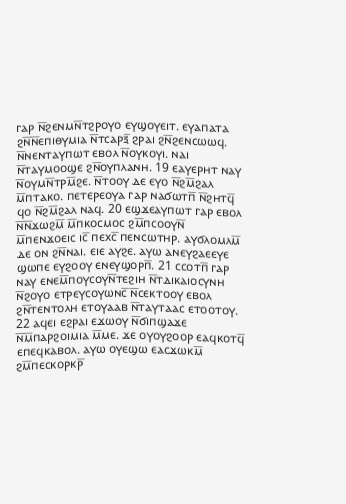ⲅⲁⲣ ⲛ̅ϩⲉⲛⲙⲛ̅ⲧϩⲣⲟⲩⲟ ⲉⲩϣⲟⲩⲉⲓⲧ. ⲉⲩⲁⲡⲁⲧⲁ ϩⲛ̅ⲛ̅ⲉⲡⲓⲑⲩⲙⲓⲁ ⲛ̅ⲧⲥⲁⲣⲝ̅ ϩⲣⲁⲓ ϩⲛ̅ϩⲉⲛⲥⲱⲱϥ. ⲛ̅ⲛⲉⲛⲧⲁⲩⲡⲱⲧ ⲉⲃⲟⲗ ⲛ̅ⲟⲩⲕⲟⲩⲓ. ⲛⲁⲓ ⲛ̅ⲧⲁⲩⲙⲟⲟϣⲉ ϩⲛ̅ⲟⲩⲡⲗⲁⲛⲏ. 19 ⲉⲁⲩⲉⲣⲏⲧ ⲛⲁⲩ ⲛ̅ⲟⲩⲙⲛ̅ⲧⲣⲙ̅ϩⲉ. ⲛ̅ⲧⲟⲟⲩ ⲇⲉ ⲉⲩⲟ ⲛ̅ϩⲙ̅ϩⲁⲗ ⲙ̅ⲡⲧⲁⲕⲟ. ⲡⲉⲧⲉⲣⲉⲟⲩⲁ ⲅⲁⲣ ⲛⲁϭⲱⲧⲡ̅ ⲛ̅ϩⲏⲧϥ̅ ϥⲟ ⲛ̅ϩⲙ̅ϩⲁⲗ ⲛⲁϥ. 20 ⲉϣϫⲉⲁⲩⲡⲱⲧ ⲅⲁⲣ ⲉⲃⲟⲗ ⲛ̅ⲛ̅ϫⲱϩⲙ̅ ⲙ̅ⲡⲕⲟⲥⲙⲟⲥ ϩⲙ̅ⲡⲥⲟⲟⲩⲛ̅ ⲙ̅ⲡⲉⲛϫⲟⲉⲓⲥ ⲓⲥ̅ ⲡⲉⲭⲥ̅ ⲡⲉⲛⲥⲱⲧⲏⲣ. ⲁⲩϭⲗⲟⲙⲗⲙ̅ ⲇⲉ ⲟⲛ ϩⲛ̅ⲛⲁⲓ. ⲉⲓⲉ ⲁⲩϩⲉ. ⲁⲩⲱ ⲁⲛⲉⲩϩⲁⲉⲉⲩⲉ ϣⲱⲡⲉ ⲉⲩϩⲟⲟⲩ ⲉⲛⲉⲩϣⲟⲣⲡ̅. 21 ⲥⲥⲟⲧⲡ̅ ⲅⲁⲣ ⲛⲁⲩ ⲉⲛⲉⲙ̅ⲡⲟⲩⲥⲟⲩⲛ̅ⲧⲉϩⲓⲏ ⲛ̅ⲧⲇⲓⲕⲁⲓⲟⲥⲩⲛⲏ ⲛ̅ϩⲟⲩⲟ ⲉⲧⲣⲉⲩⲥⲟⲩⲱⲛⲥ̅ ⲛ̅ⲥⲉⲕⲧⲟⲟⲩ ⲉⲃⲟⲗ ϩⲛ̅ⲧⲉⲛⲧⲟⲗⲏ ⲉⲧⲟⲩⲁⲁⲃ ⲛ̅ⲧⲁⲩⲧⲁⲁⲥ ⲉⲧⲟⲟⲧⲟⲩ. 22 ⲁϥⲉⲓ ⲉϩⲣⲁⲓ ⲉϫⲱⲟⲩ ⲛ̅ϭⲓⲡϣⲁϫⲉ ⲛ̅ⲙ̅ⲡⲁⲣϩⲟⲓⲙⲓⲁ ⲙ̅ⲙⲉ. ϫⲉ ⲟⲩⲟⲩϩⲟⲟⲣ ⲉⲁϥⲕⲟⲧϥ̅ ⲉⲡⲉϥⲕⲁⲃⲟⲗ. ⲁⲩⲱ ⲟⲩⲉϣⲱ ⲉⲁⲥϫⲱⲕⲙ̅ ϩⲙ̅ⲡⲉⲥⲕⲟⲣⲕⲣ̅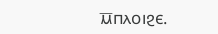ⲙ̅ⲡⲗⲟⲓϩⲉ.